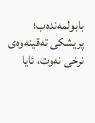بابولمەندەب؛ پریشکی تەقینەوەی نرخی نەوت، ئایا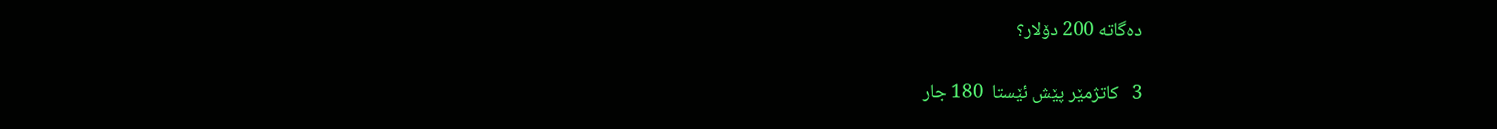دەگاتە 200 دۆلار؟

3   کاتژمێر پێش ئێستا  180 جار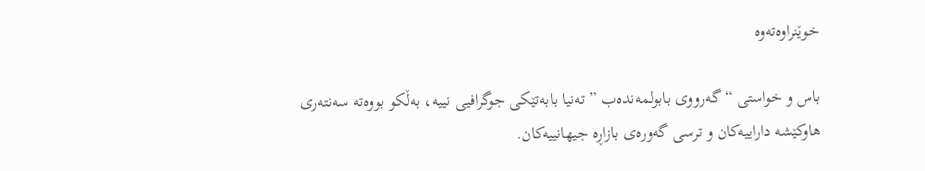خوێنراوەتەوە

باس و خواستی “گەرووی بابولمەندەب ” تەنیا بابەتێکی جوگرافیی نییە، بەڵکو بووەتە سەنتەری هاوکێشە داراییەکان و ترسی گەورەی بازاڕە جیهانییەکان.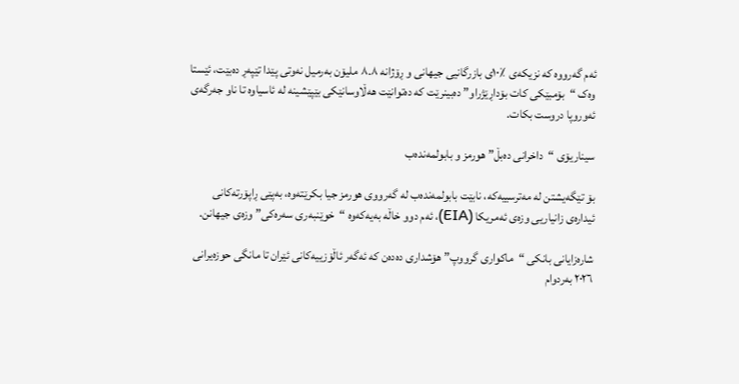ئەم گەرووە کە نزیکەی ٪١٠ی بازرگانیی جیهانی و ڕۆژانە ٨.٨ ملیۆن بەرمیل نەوتی پێدا تێپەڕ دەبێت، ئێستا وەک “بۆمبێکی کات بۆداڕێژراو” دەبینرێت کە دەتوانێت هەڵاوسانێکی بێپێشینە لە ئاسیاوە تا ناو جەرگەی ئەوروپا دروست بکات.

سیناریۆی “داخرانی دەبڵ” هورمز و بابولمەندەب

بۆ تێگەیشتن لە مەترسییەکە، نابێت بابولمەندەب لە گەرووی هورمز جیا بکرێتەوە، بەپێی ڕاپۆرتەکانی ئیدارەی زانیاریی وزەی ئەمریکا (EIA)، ئەم دوو خاڵە بەیەکەوە “خوێنبەری سەرەکی” وزەی جیهانن.

شارەزایانی بانکی “ماکواری گرووپ” هۆشداری دەدەن کە ئەگەر ئاڵۆزییەکانی ئێران تا مانگی حوزەیرانی ٢٠٢٦ بەردوام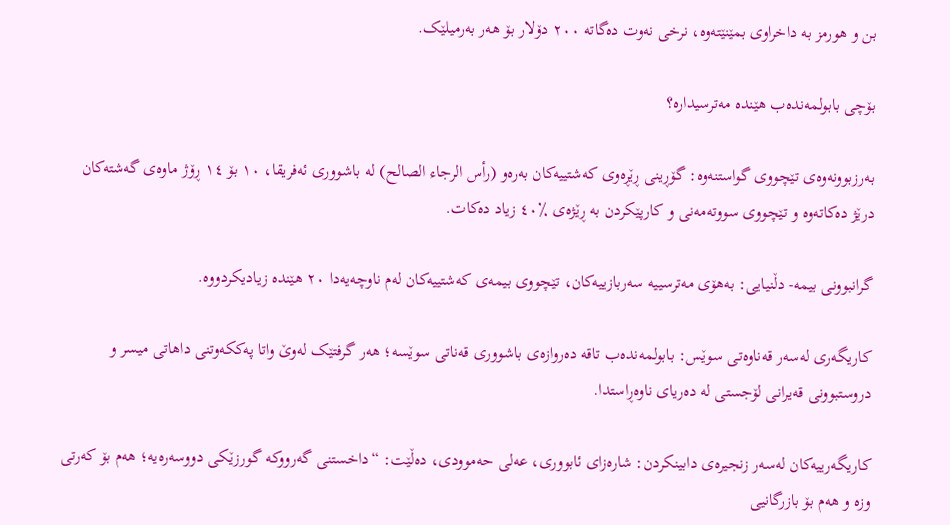بن و هورمز بە داخراوی بمێنێتەوە، نرخی نەوت دەگاتە ٢٠٠ دۆلار بۆ هەر بەرمیلێک.

بۆچی بابولمەندەب هێندە مەترسیدارە؟

بەرزبوونەوەی تێچووی گواستنەوە: گۆڕینی ڕێڕەوی کەشتییەکان بەرەو (رأس الرجاء الصالح) لە باشووری ئەفریقا، ١٠ بۆ ١٤ ڕۆژ ماوەی گەشتەکان درێژ دەکاتەوە و تێچووی سووتەمەنی و کارپێکردن بە ڕێژەی ٪٤٠ زیاد دەکات.

گرانبوونی بیمە- دڵنیایی: بەهۆی مەترسییە سەربازییەکان، تێچووی بیمەی کەشتییەکان لەم ناوچەیەدا ٢٠ هێندە زیادیکردووە.

کاریگەری لەسەر قەناوەتی سوێس: بابولمەندەب تاقە دەروازەی باشووری قەناتی سوێسە؛ هەر گرفتێک لەوێ واتا پەککەوتنی داهاتی میسر و دروستبوونی قەیرانی لۆجستی لە دەریای ناوەڕاستدا.

کاریگەرییەکان لەسەر زنجیرەی دابینکردن: شارەزای ئابووری، عەلی حەموودی، دەڵێت: “داخستنی گەرووکە گورزێکی دووسەرەیە؛ هەم بۆ کەرتی وزە و هەم بۆ بازرگانیی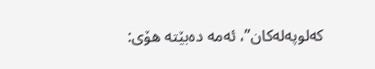کەلوپەلەکان”، ئەمە دەبێتە هۆی: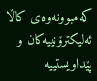کەمبوونەوەی کاڵا ئەلیکترۆنییەکان و پێداویستییە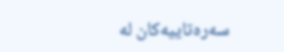سەرەتاییەکان لە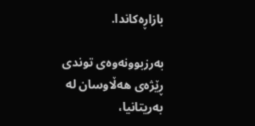بازاڕەکاندا.

بەرزبوونەوەی توندی ڕێژەی هەڵاوسان لە بەریتانیا،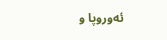ئەوروپا و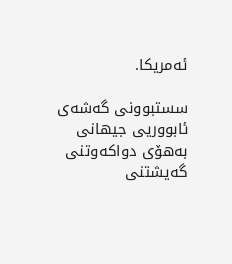ئەمریکا.

سستبوونی گەشەی ئابووریی جیهانی بەهۆی دواکەوتنی گەیشتنی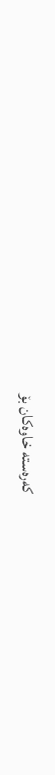کەرەستە خاوەکان بۆ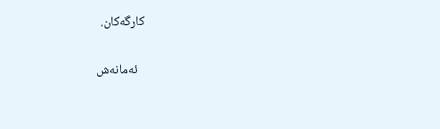کارگەکان.


   ئەمانەش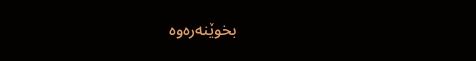بخوێنەرەوە